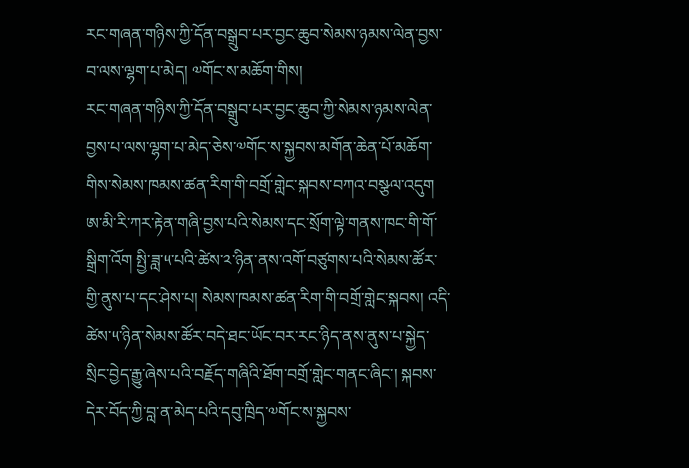རང་གཞན་གཉིས་ཀྱི་དོན་བསྒྲུབ་པར་བྱང་ཆུབ་སེམས་ཉམས་ལེན་བྱས་བ་ལས་ལྷག་པ་མེད། ༧གོང་ས་མཆོག་གིས།
རང་གཞན་གཉིས་ཀྱི་དོན་བསྒྲུབ་པར་བྱང་ཆུབ་ཀྱི་སེམས་ཉམས་ལེན་བྱས་པ་ལས་ལྷག་པ་མེད་ཅེས་༧གོང་ས་སྐྱབས་མགོན་ཆེན་པོ་མཆོག་གིས་སེམས་ཁམས་ཚན་རིག་གི་བགྲོ་གླེང་སྐབས་བཀའ་བསྩལ་འདུག
ཨ་མི་རི་ཀར་རྟེན་གཞི་བྱས་པའི་སེམས་དང་སྲོག་ལྟེ་གནས་ཁང་གི་གོ་སྒྲིག་འོག སྤྱི་ཟླ་༥་པའི་ཚེས་༢་ཉིན་ནས་འགོ་བཙུགས་པའི་སེམས་ཚོར་གྱི་ནུས་པ་དང་ཤེས་པ། སེམས་ཁམས་ཚན་རིག་གི་བགྲོ་གླེང་སྐབས། འདི་ཚེས་༥་ཉིན་སེམས་ཚོར་བདེ་ཐང་ཡོང་བར་རང་ཉིད་ནས་ནུས་པ་སྐྱེད་སྲིང་བྱེད་རྒྱུ་ཞེས་པའི་བརྗོད་གཞིའི་ཐོག་བགྲོ་གླེང་གནང་ཞིང་། སྐབས་དེར་བོད་ཀྱི་བླ་ན་མེད་པའི་དབུ་ཁྲིད་༧གོང་ས་སྐྱབས་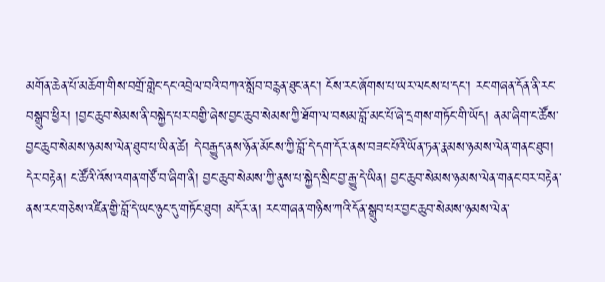མགོན་ཆེན་པོ་མཆོག་གིས་བགྲོ་གླེང་དང་འབྲེལ་བའི་བཀའ་སློབ་བརྙན་ཐུང་ནང་། ངོས་རང་ཞོགས་པ་ཡར་ལངས་པ་དང་། རང་གཞན་དོན་ནི་རང་བསྒྲུབ་ཕྱིར། །བྱང་ཆུབ་སེམས་ནི་བསྐྱེད་པར་བགྱི་ཞེས་བྱང་ཆུབ་སེམས་ཀྱི་ཐོག་ལ་བསམ་བློ་མང་པོ་ཞེ་དྲགས་གཏོང་གི་ཡོད། ནམ་ཞིག་ང་ཚོས་བྱང་ཆུབ་སེམས་ཉམས་ལེན་ཐུབ་པ་ཡིན་ཚེ། དེ་བརྒྱུད་ནས་ཉོན་མོངས་ཀྱི་བློ་དེ་དག་དོར་ནས་བཟང་པོའི་ཡོན་ཏན་རྣམས་ཉམས་ལེན་གནང་ཐུབ། དེར་བརྟེན། ང་ཚོའི་འོས་འགན་གཙོ་བ་ཞིག་ནི། བྱང་ཆུབ་སེམས་ཀྱི་ནུས་པ་སྐྱེད་སྲིང་བྱ་རྒྱུ་དེ་ཡིན། བྱང་ཆུབ་སེམས་ཉམས་ལེན་གནང་བར་བརྟེན་ནས་རང་གཅེས་འཛིན་གྱི་བློ་དེ་ཡང་ཉུང་དུ་གཏོང་ཐུབ། མདོར་ན། རང་གཞན་གཉིས་ཀའི་དོན་སྒྲུབ་པར་བྱང་ཆུབ་སེམས་ཉམས་ལེན་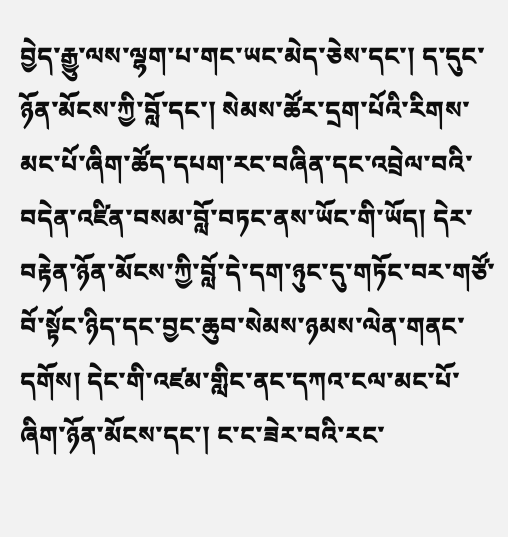བྱེད་རྒྱུ་ལས་ལྷག་པ་གང་ཡང་མེད་ཅེས་དང་། ད་དུང་ཉོན་མོངས་ཀྱི་བློ་དང་། སེམས་ཚོར་དྲག་པོའི་རིགས་མང་པོ་ཞིག་ཚོད་དཔག་རང་བཞིན་དང་འབྲེལ་བའི་བདེན་འཛིན་བསམ་བློ་བཏང་ནས་ཡོང་གི་ཡོད། དེར་བརྟེན་ཉོན་མོངས་ཀྱི་བློ་དེ་དག་ཉུང་དུ་གཏོང་བར་གཙོ་བོ་སྟོང་ཉིད་དང་བྱང་ཆུབ་སེམས་ཉམས་ལེན་གནང་དགོས། དེང་གི་འཛམ་གླིང་ནང་དཀའ་ངལ་མང་པོ་ཞིག་ཉོན་མོངས་དང་། ང་ང་ཟེར་བའི་རང་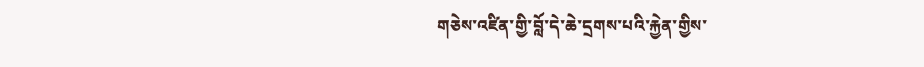གཅེས་འཛིན་གྱི་བློ་དེ་ཆེ་དྲགས་པའི་རྐྱེན་གྱིས་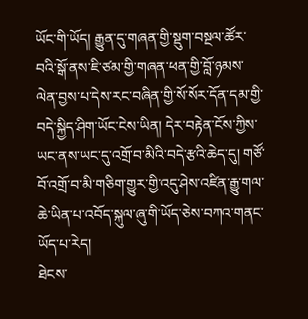ཡོང་གི་ཡོད། རྒྱུན་དུ་གཞན་གྱི་སྡུག་བསྔལ་ཚོར་བའི་སྒོ་ནས་ཇི་ཙམ་གྱི་གཞན་ཕན་གྱི་བློ་ཉམས་ལེན་བྱས་པ་དེས་རང་བཞིན་གྱི་སོ་སོར་དོན་དམ་གྱི་བདེ་སྐྱིད་ཤིག་ཡོང་ངེས་ཡིན། དེར་བརྟེན་ངོས་ཀྱིས་ཡང་ནས་ཡང་དུ་འགྲོ་བ་མིའི་བདེ་རྩའི་ཆེད་དུ། གཙོ་བོ་འགྲོ་བ་མི་གཅིག་གྱུར་གྱི་འདུ་ཤེས་འཛིན་རྒྱུ་གལ་ཆེ་ཡིན་པ་འབོད་སྐུལ་ཞུ་གི་ཡོད་ཅེས་བཀའ་གནང་ཡོད་པ་རེད།
ཐེངས་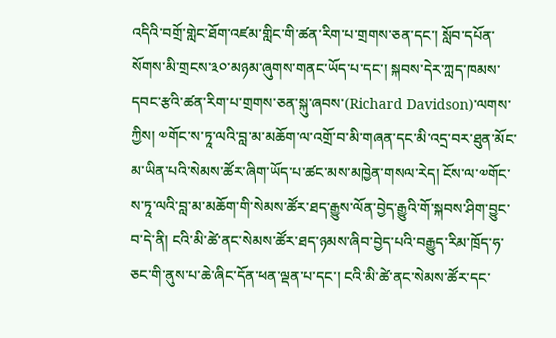འདིའི་བགྲོ་གླེང་ཐོག་འཛམ་གླིང་གི་ཚན་རིག་པ་གྲགས་ཅན་དང་། སློབ་དཔོན་སོགས་མི་གྲངས་༣༠་མཉམ་ཞུགས་གནང་ཡོད་པ་དང་། སྐབས་དེར་ཀླད་ཁམས་དབང་རྩའི་ཚན་རིག་པ་གྲགས་ཅན་སྐུ་ཞབས་(Richard Davidson)་ལགས་ཀྱིས། ༧གོང་ས་ཏཱ་ལའི་བླ་མ་མཆོག་ལ་འགྲོ་བ་མི་གཞན་དང་མི་འདྲ་བར་ཐུན་མོང་མ་ཡིན་པའི་སེམས་ཚོར་ཞིག་ཡོད་པ་ཚང་མས་མཁྱེན་གསལ་རེད། ངོས་ལ་༧གོང་ས་ཏཱ་ལའི་བླ་མ་མཆོག་གི་སེམས་ཚོར་ཐད་རྒྱུས་ལོན་བྱེད་རྒྱུའི་གོ་སྐབས་ཤིག་བྱུང་བ་དེ་ནི། ངའི་མི་ཚེ་ནང་སེམས་ཚོར་ཐད་ཉམས་ཞིབ་བྱེད་པའི་བརྒྱུད་རིམ་ཁྲོད་ཧ་ཅང་གི་ནུས་པ་ཆེ་ཞིང་དོན་ཕན་ལྡན་པ་དང་། ངའི་མི་ཚེ་ནང་སེམས་ཚོར་དང་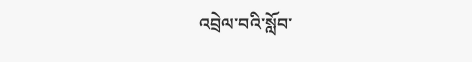འབྲེལ་བའི་སློབ་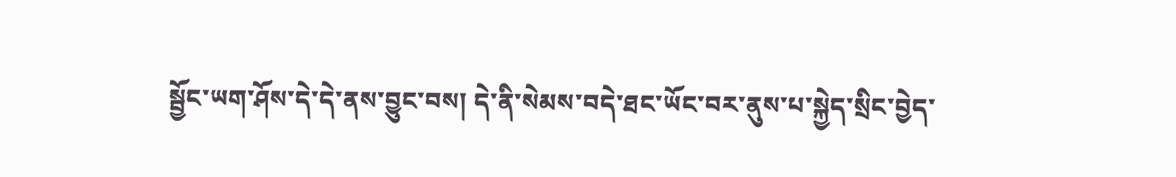སྦྱོང་ཡག་ཤོས་དེ་དེ་ནས་བྱུང་བས། དེ་ནི་སེམས་བདེ་ཐང་ཡོང་བར་ནུས་པ་སྐྱེད་སྲིང་བྱེད་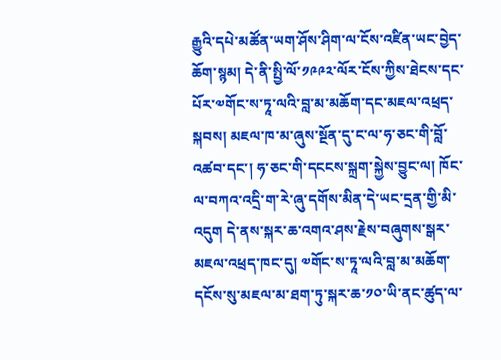རྒྱུའི་དཔེ་མཚོན་ཡག་ཤོས་ཤིག་ལ་ངོས་འཛིན་ཡང་བྱེད་ཆོག་སྙམ། དེ་ནི་སྤྱི་ལོ་༡༩༩༢་ལོར་ངོས་ཀྱིས་ཐེངས་དང་པོར་༧གོང་ས་ཏཱ་ལའི་བླ་མ་མཆོག་དང་མཇལ་འཕྲད་སྐབས། མཇལ་ཁ་མ་ཞུས་སྔོན་དུ་ང་ལ་ཧ་ཅང་གི་བློ་འཚབ་དང་། ཧ་ཅང་གི་དངངས་སྐྲག་སྐྱེས་བྱུང་ལ། ཁོང་ལ་བཀའ་འདྲི་ག་རེ་ཞུ་དགོས་མིན་དེ་ཡང་དྲན་གྱི་མི་འདུག དེ་ནས་སྐར་ཆ་འགའ་ཤས་རྗེས་བཞུགས་སྒར་མཇལ་འཕྲད་ཁང་དུ། ༧གོང་ས་ཏཱ་ལའི་བླ་མ་མཆོག་དངོས་སུ་མཇལ་མ་ཐག་ཏུ་སྐར་ཆ་༡༠་ཡི་ནང་ཚུད་ལ་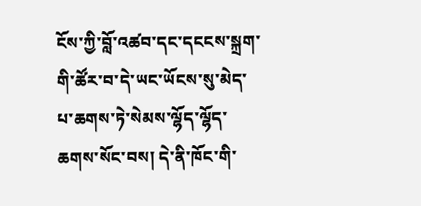ངོས་ཀྱི་བློ་འཚབ་དང་དངངས་སྐྲག་གི་ཚོར་བ་དེ་ཡང་ཡོངས་སུ་མེད་པ་ཆགས་ཏེ་སེམས་ལྷོད་ལྷོད་ཆགས་སོང་བས། དེ་ནི་ཁོང་གི་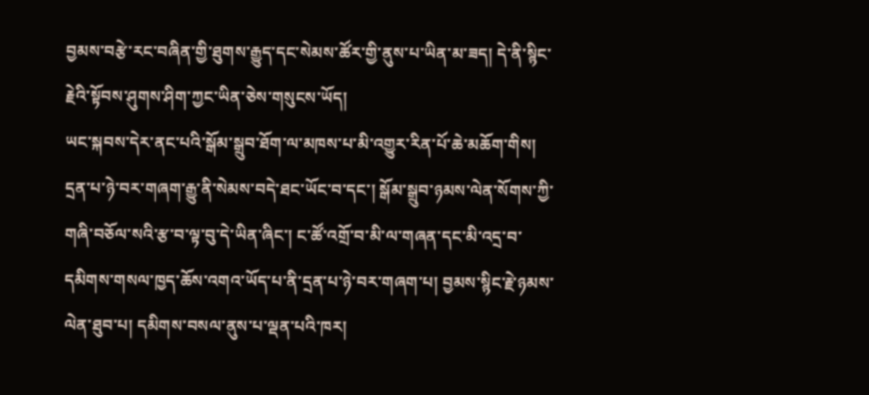བྱམས་བརྩེ་རང་བཞིན་གྱི་ཐུགས་རྒྱུད་དང་སེམས་ཚོར་གྱི་ནུས་པ་ཡིན་མ་ཟད། དེ་ནི་སྙིང་རྗེའི་སྟོབས་ཤུགས་ཤིག་ཀྱང་ཡིན་ཅེས་གསུངས་ཡོད།
ཡང་སྐབས་དེར་ནང་པའི་སྒོམ་སྒྲུབ་ཐོག་ལ་མཁས་པ་མི་འགྱུར་རིན་པོ་ཆེ་མཆོག་གིས། དྲན་པ་ཉེ་བར་གཞག་རྒྱུ་ནི་སེམས་བདེ་ཐང་ཡོང་བ་དང་། སྒོམ་སྒྲུབ་ཉམས་ལེན་སོགས་ཀྱི་གཞི་བཅོལ་སའི་རྩ་བ་ལྟ་བུ་དེ་ཡིན་ཞིང་། ང་ཚོ་འགྲོ་བ་མི་ལ་གཞན་དང་མི་འདྲ་བ་དམིགས་གསལ་ཁྱད་ཆོས་འགའ་ཡོད་པ་ནི་དྲན་པ་ཉེ་བར་གཞག་པ། བྱམས་སྙིང་རྗེ་ཉམས་ལེན་ཐུབ་པ། དམིགས་བསལ་ནུས་པ་ལྡན་པའི་ཁར།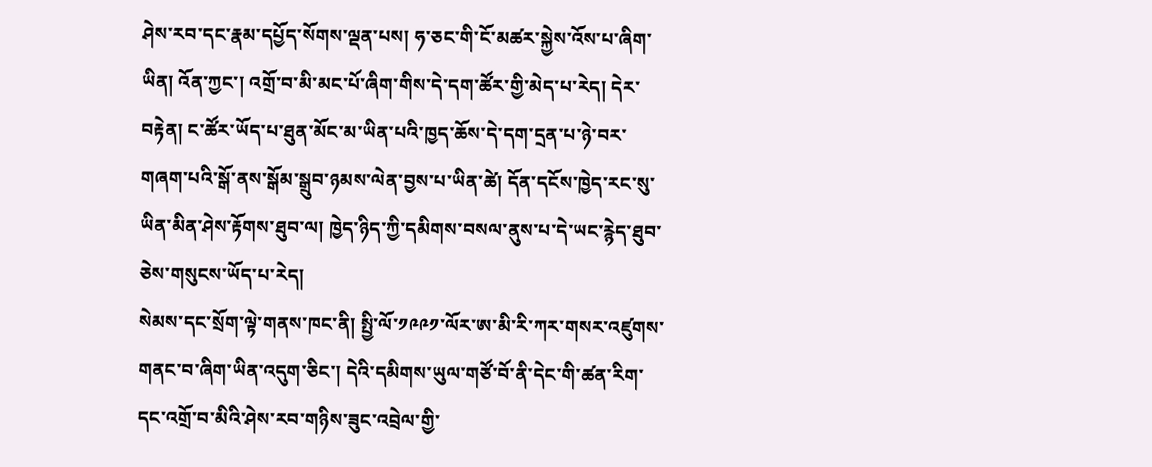ཤེས་རབ་དང་རྣམ་དཔྱོད་སོགས་ལྡན་པས། ཧ་ཅང་གི་ངོ་མཚར་སྐྱེས་འོས་པ་ཞིག་ཡིན། འོན་ཀྱང་། འགྲོ་བ་མི་མང་པོ་ཞིག་གིས་དེ་དག་ཚོར་གྱི་མེད་པ་རེད། དེར་བརྟེན། ང་ཚོར་ཡོད་པ་ཐུན་མོང་མ་ཡིན་པའི་ཁྱད་ཆོས་དེ་དག་དྲན་པ་ཉེ་བར་གཞག་པའི་སྒོ་ནས་སྒོམ་སྒྲུབ་ཉམས་ལེན་བྱས་པ་ཡིན་ཚེ། དོན་དངོས་ཁྱེད་རང་སུ་ཡིན་མིན་ཤེས་རྟོགས་ཐུབ་ལ། ཁྱེད་ཉིད་ཀྱི་དམིགས་བསལ་ནུས་པ་དེ་ཡང་རྙེད་ཐུབ་ཅེས་གསུངས་ཡོད་པ་རེད།
སེམས་དང་སྲོག་ལྟེ་གནས་ཁང་ནི། སྤྱི་ལོ་༡༩༩༡་ལོར་ཨ་མི་རི་ཀར་གསར་འཛུགས་གནང་བ་ཞིག་ཡིན་འདུག་ཅིང་། དེའི་དམིགས་ཡུལ་གཙོ་བོ་ནི་དེང་གི་ཚན་རིག་དང་འགྲོ་བ་མིའི་ཤེས་རབ་གཉིས་ཟུང་འབྲེལ་གྱི་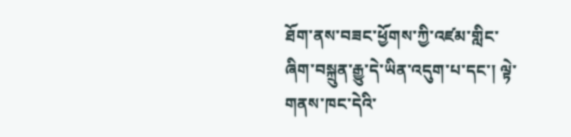ཐོག་ནས་བཟང་ཕྱོགས་ཀྱི་འཛམ་གླིང་ཞིག་བསྐྲུན་རྒྱུ་དེ་ཡིན་འདུག་པ་དང་། ལྟེ་གནས་ཁང་དེའི་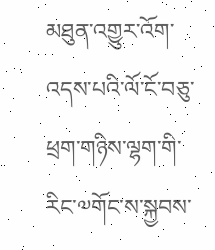མཐུན་འགྱུར་འོག་འདས་པའི་ལོ་ངོ་བཅུ་ཕྲག་གཉིས་ལྷག་གི་རིང་༧གོང་ས་སྐྱབས་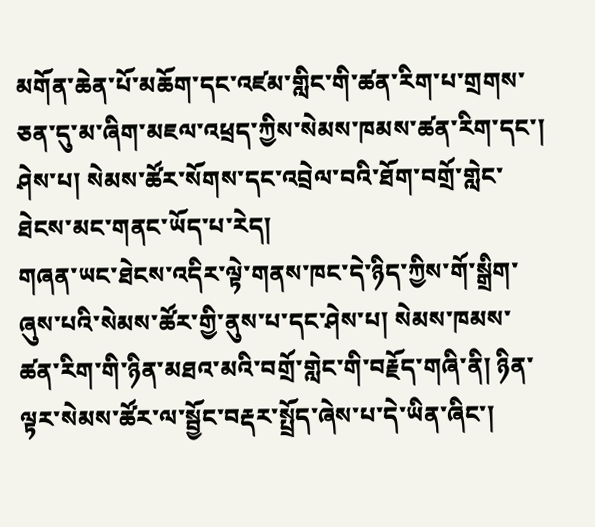མགོན་ཆེན་པོ་མཆོག་དང་འཛམ་གླིང་གི་ཚན་རིག་པ་གྲགས་ཅན་དུ་མ་ཞིག་མཇལ་འཕྲད་ཀྱིས་སེམས་ཁམས་ཚན་རིག་དང་། ཤེས་པ། སེམས་ཚོར་སོགས་དང་འབྲེལ་བའི་ཐོག་བགྲོ་གླེང་ཐེངས་མང་གནང་ཡོད་པ་རེད།
གཞན་ཡང་ཐེངས་འདིར་ལྟེ་གནས་ཁང་དེ་ཉིད་ཀྱིས་གོ་སྒྲིག་ཞུས་པའི་སེམས་ཚོར་གྱི་ནུས་པ་དང་ཤེས་པ། སེམས་ཁམས་ཚན་རིག་གི་ཉིན་མཐའ་མའི་བགྲོ་གླེང་གི་བརྗོད་གཞི་ནི། ཉིན་ལྟར་སེམས་ཚོར་ལ་སྦྱོང་བརྡར་སྤྲོད་ཞེས་པ་དེ་ཡིན་ཞིང་།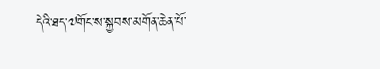དེའི་ཐད་༧གོང་ས་སྐྱབས་མགོན་ཆེན་པོ་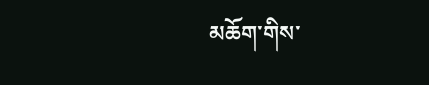མཆོག་གིས་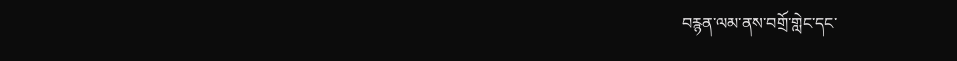བརྙན་ལམ་ནས་བགྲོ་གླེང་དང་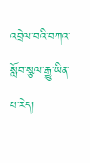འབྲེལ་བའི་བཀའ་སློབ་སྩལ་རྒྱུ་ཡིན་པ་རེད།